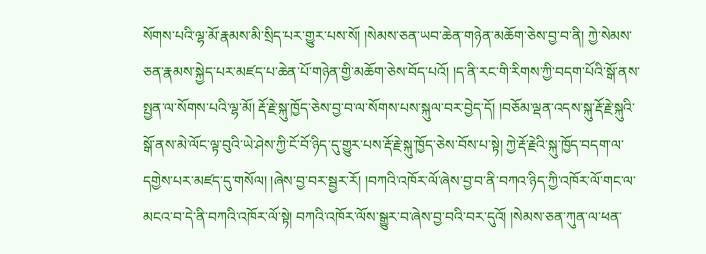སོགས་པའི་ལྷ་མོ་རྣམས་མི་སྲིད་པར་གྱུར་པས་སོ། །སེམས་ཅན་ཡབ་ཆེན་གཉེན་མཆོག་ཅེས་བྱ་བ་ནི། ཀྱེ་སེམས་ཅན་རྣམས་སྐྱེད་པར་མཛད་པ་ཆེན་པོ་གཉེན་གྱི་མཆོག་ཅེས་བོད་པའོ། །ད་ནི་རང་གི་རིགས་ཀྱི་བདག་པོའི་སྒོ་ནས་སྤྱན་ལ་སོགས་པའི་ལྷ་མོ། རྡོ་རྗེ་སྐུ་ཁྱོད་ཅེས་བྱ་བ་ལ་སོགས་པས་སྐུལ་བར་བྱེད་དོ། །བཅོམ་ལྡན་འདས་སྐུ་རྡོ་རྗེ་སྐུའི་སྒོ་ནས་མེ་ལོང་ལྟ་བུའི་ཡེ་ཤེས་ཀྱི་ངོ་བོ་ཉིད་དུ་གྱུར་པས་རྡོ་རྗེ་སྐུ་ཁྱོད་ཅེས་བོས་པ་སྟེ། ཀྱེ་རྡོ་རྗེའི་སྐུ་ཁྱོད་བདག་ལ་དགྱེས་པར་མཛད་དུ་གསོལ། །ཞེས་བྱ་བར་སྦྱར་རོ། །བཀའི་འཁོར་ལོ་ཞེས་བྱ་བ་ནི་བཀའ་ཉིད་ཀྱི་འཁོར་ལོ་གང་ལ་མངའ་བ་དེ་ནི་བཀའི་འཁོར་ལོ་སྟེ། བཀའི་འཁོར་ལོས་སྒྱུར་བ་ཞེས་བྱ་བའི་བར་དུའོ། །སེམས་ཅན་ཀུན་ལ་ཕན་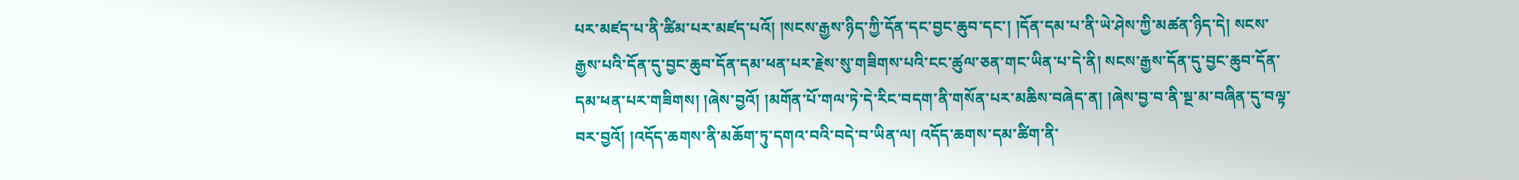པར་མཛད་པ་ནི་ཚིམ་པར་མཛད་པའོ། །སངས་རྒྱས་ཉིད་ཀྱི་དོན་དང་བྱང་ཆུབ་དང་། །དོན་དམ་པ་ནི་ཡེ་ཤེས་ཀྱི་མཚན་ཉིད་དེ། སངས་རྒྱས་པའི་དོན་དུ་བྱང་ཆུབ་དོན་དམ་ཕན་པར་རྗེས་སུ་གཟིགས་པའི་ངང་ཚུལ་ཅན་གང་ཡིན་པ་དེ་ནི། སངས་རྒྱས་དོན་དུ་བྱང་ཆུབ་དོན་དམ་ཕན་པར་གཟིགས། །ཞེས་བྱའོ། །མགོན་པོ་གལ་ཏེ་དེ་རིང་བདག་ནི་གསོན་པར་མཆིས་བཞེད་ན། །ཞེས་བྱ་བ་ནི་སྔ་མ་བཞིན་དུ་བལྟ་བར་བྱའོ། །འདོད་ཆགས་ནི་མཆོག་ཏུ་དགའ་བའི་བདེ་བ་ཡིན་ལ། འདོད་ཆགས་དམ་ཚིག་ནི་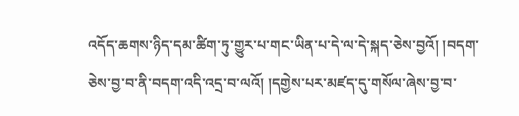འདོད་ཆགས་ཉིད་དམ་ཚིག་ཏུ་གྱུར་པ་གང་ཡིན་པ་དེ་ལ་དེ་སྐད་ཅེས་བྱའོ། །བདག་ཅེས་བྱ་བ་ནི་བདག་འདི་འདྲ་བ་ལའོ། །དགྱེས་པར་མཛད་དུ་གསོལ་ཞེས་བྱ་བ་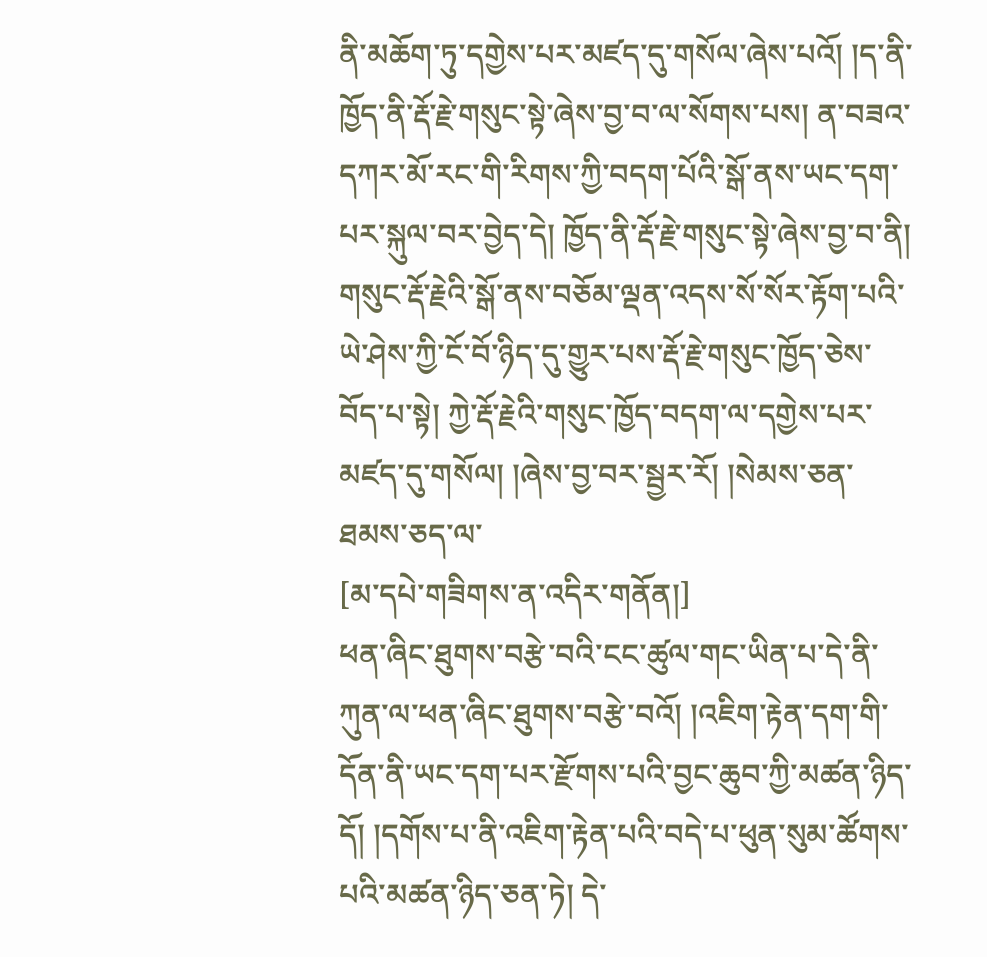ནི་མཆོག་ཏུ་དགྱེས་པར་མཛད་དུ་གསོལ་ཞེས་པའོ། །ད་ནི་ཁྱོད་ནི་རྡོ་རྗེ་གསུང་སྟེ་ཞེས་བྱ་བ་ལ་སོགས་པས། ན་བཟའ་དཀར་མོ་རང་གི་རིགས་ཀྱི་བདག་པོའི་སྒོ་ནས་ཡང་དག་པར་སྐུལ་བར་བྱེད་དེ། ཁྱོད་ནི་རྡོ་རྗེ་གསུང་སྟེ་ཞེས་བྱ་བ་ནི། གསུང་རྡོ་རྗེའི་སྒོ་ནས་བཅོམ་ལྡན་འདས་སོ་སོར་རྟོག་པའི་ཡེ་ཤེས་ཀྱི་ངོ་བོ་ཉིད་དུ་གྱུར་པས་རྡོ་རྗེ་གསུང་ཁྱོད་ཅེས་བོད་པ་སྟེ། ཀྱེ་རྡོ་རྗེའི་གསུང་ཁྱོད་བདག་ལ་དགྱེས་པར་མཛད་དུ་གསོལ། །ཞེས་བྱ་བར་སྦྱར་རོ། །སེམས་ཅན་ཐམས་ཅད་ལ་
[མ་དཔེ་གཟིགས་ན་འདིར་གནོན།]
ཕན་ཞིང་ཐུགས་བརྩེ་བའི་ངང་ཚུལ་གང་ཡིན་པ་དེ་ནི་ཀུན་ལ་ཕན་ཞིང་ཐུགས་བརྩེ་བའོ། །འཇིག་རྟེན་དག་གི་དོན་ནི་ཡང་དག་པར་རྫོགས་པའི་བྱང་ཆུབ་ཀྱི་མཚན་ཉིད་དོ། །དགོས་པ་ནི་འཇིག་རྟེན་པའི་བདེ་པ་ཕུན་སུམ་ཚོགས་པའི་མཚན་ཉིད་ཅན་ཏེ། དེ་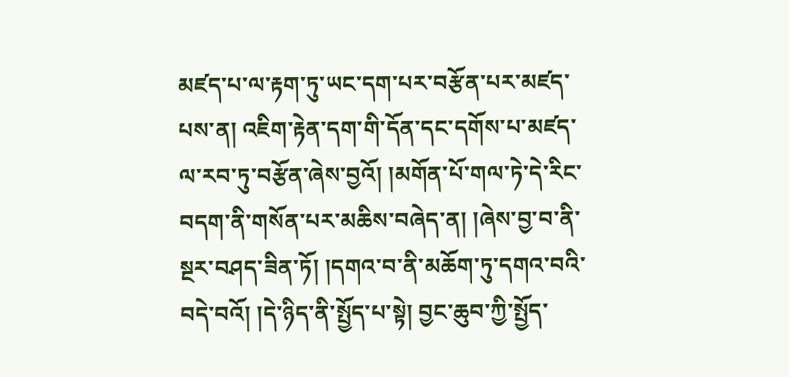མཛད་པ་ལ་རྟག་ཏུ་ཡང་དག་པར་བརྩོན་པར་མཛད་པས་ན། འཇིག་རྟེན་དག་གི་དོན་དང་དགོས་པ་མཛད་ལ་རབ་ཏུ་བརྩོན་ཞེས་བྱའོ། །མགོན་པོ་གལ་ཏེ་དེ་རིང་བདག་ནི་གསོན་པར་མཆིས་བཞེད་ན། །ཞེས་བྱ་བ་ནི་སྔར་བཤད་ཟིན་ཏོ། །དགའ་བ་ནི་མཆོག་ཏུ་དགའ་བའི་བདེ་བའོ། །དེ་ཉིད་ནི་སྤྱོད་པ་སྟེ། བྱང་ཆུབ་ཀྱི་སྤྱོད་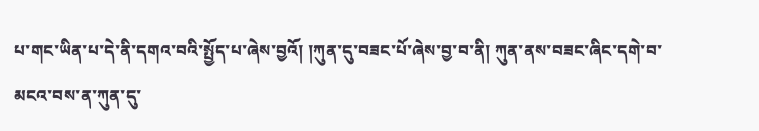པ་གང་ཡིན་པ་དེ་ནི་དགའ་བའི་སྤྱོད་པ་ཞེས་བྱའོ། །ཀུན་དུ་བཟང་པོ་ཞེས་བྱ་བ་ནི། ཀུན་ནས་བཟང་ཞིང་དགེ་བ་མངའ་བས་ན་ཀུན་དུ་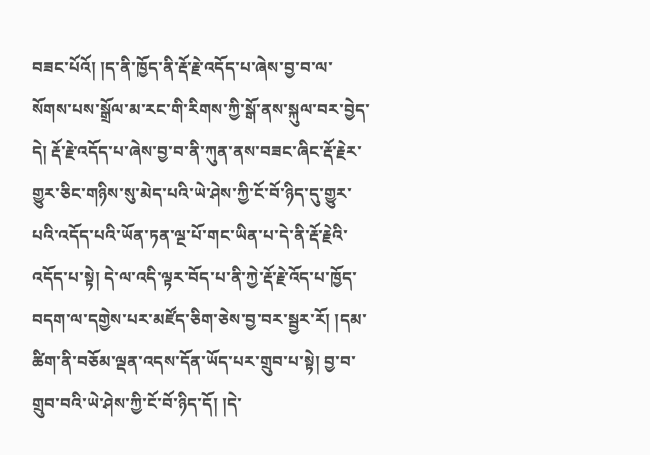བཟང་པོའོ། །ད་ནི་ཁྱོད་ནི་རྡོ་རྗེ་འདོད་པ་ཞེས་བྱ་བ་ལ་སོགས་པས་སྒྲོལ་མ་རང་གི་རིགས་ཀྱི་སྒོ་ནས་སྐུལ་བར་བྱེད་དེ། རྡོ་རྗེ་འདོད་པ་ཞེས་བྱ་བ་ནི་ཀུན་ནས་བཟང་ཞིང་རྡོ་རྗེར་གྱུར་ཅིང་གཉིས་སུ་མེད་པའི་ཡེ་ཤེས་ཀྱི་ངོ་བོ་ཉིད་དུ་གྱུར་པའི་འདོད་པའི་ཡོན་ཏན་ལྔ་པོ་གང་ཡིན་པ་དེ་ནི་རྡོ་རྗེའི་འདོད་པ་སྟེ། དེ་ལ་འདི་ལྟར་བོད་པ་ནི་ཀྱེ་རྡོ་རྗེ་འོད་པ་ཁྱོད་བདག་ལ་དགྱེས་པར་མཛོད་ཅིག་ཅེས་བྱ་བར་སྦྱར་རོ། །དམ་ཚིག་ནི་བཅོམ་ལྡན་འདས་དོན་ཡོད་པར་གྲུབ་པ་སྟེ། བྱ་བ་གྲུབ་བའི་ཡེ་ཤེས་ཀྱི་ངོ་བོ་ཉིད་དོ། །དེ་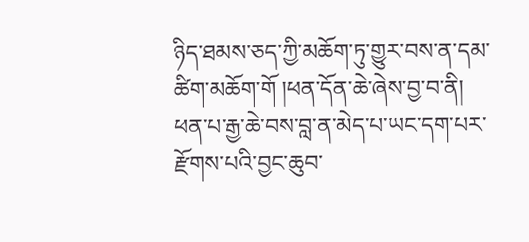ཉིད་ཐམས་ཅད་ཀྱི་མཆོག་ཏུ་གྱུར་བས་ན་དམ་ཚིག་མཆོག་གོ །ཕན་དོན་ཆེ་ཞེས་བྱ་བ་ནི། ཕན་པ་རྒྱ་ཆེ་བས་བླ་ན་མེད་པ་ཡང་དག་པར་རྫོགས་པའི་བྱང་ཆུབ་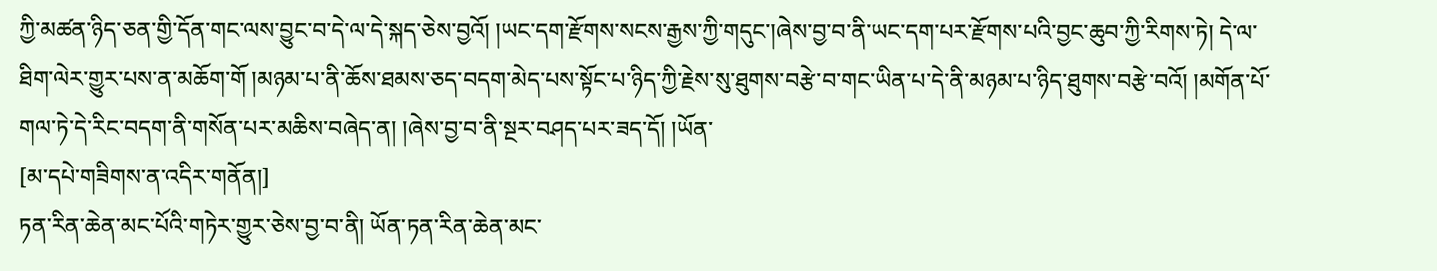ཀྱི་མཚན་ཉིད་ཅན་གྱི་དོན་གང་ལས་བྱུང་བ་དེ་ལ་དེ་སྐད་ཅེས་བྱའོ། །ཡང་དག་རྫོགས་སངས་རྒྱས་ཀྱི་གདུང་།ཞེས་བྱ་བ་ནི་ཡང་དག་པར་རྫོགས་པའི་བྱང་ཆུབ་ཀྱི་རིགས་ཏེ། དེ་ལ་ཐིག་ལེར་གྱུར་པས་ན་མཆོག་གོ །མཉམ་པ་ནི་ཆོས་ཐམས་ཅད་བདག་མེད་པས་སྟོང་པ་ཉིད་ཀྱི་རྗེས་སུ་ཐུགས་བརྩེ་བ་གང་ཡིན་པ་དེ་ནི་མཉམ་པ་ཉིད་ཐུགས་བརྩེ་བའོ། །མགོན་པོ་གལ་ཏེ་དེ་རིང་བདག་ནི་གསོན་པར་མཆིས་བཞེད་ན། །ཞེས་བྱ་བ་ནི་སྔར་བཤད་པར་ཟད་དོ། །ཡོན་
[མ་དཔེ་གཟིགས་ན་འདིར་གནོན།]
ཏན་རིན་ཆེན་མང་པོའི་གཏེར་གྱུར་ཅེས་བྱ་བ་ནི། ཡོན་ཏན་རིན་ཆེན་མང་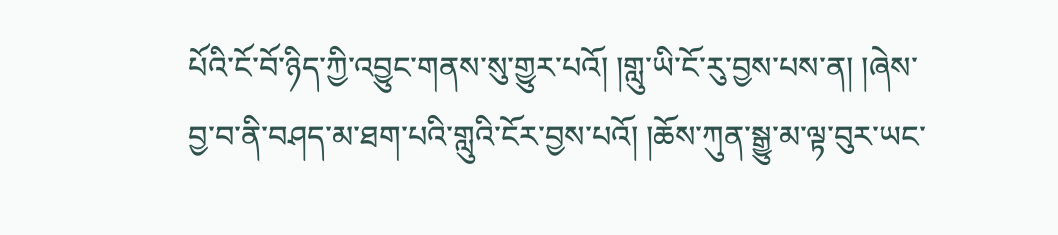པོའི་ངོ་བོ་ཉིད་ཀྱི་འབྱུང་གནས་སུ་གྱུར་པའོ། །གླུ་ཡི་ངོ་རུ་བྱས་པས་ན། །ཞེས་བྱ་བ་ནི་བཤད་མ་ཐག་པའི་གླུའི་ངོར་བྱས་པའོ། །ཆོས་ཀུན་སྒྱུ་མ་ལྟ་བུར་ཡང་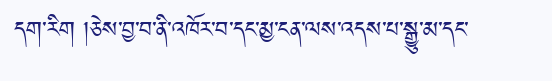དག་རིག །ཅེས་བྱ་བ་ནི་འཁོར་བ་དང་མྱ་ངན་ལས་འདས་པ་སྒྱུ་མ་དང་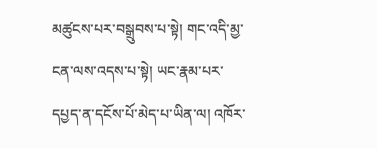མཚུངས་པར་བསྒྲུབས་པ་སྟེ། གང་འདི་མྱ་ངན་ལས་འདས་པ་སྟེ། ཡང་རྣམ་པར་དཔྱད་ན་དངོས་པོ་མེད་པ་ཡིན་ལ། འཁོར་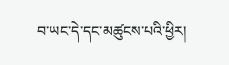བ་ཡང་དེ་དང་མཚུངས་པའི་ཕྱིར།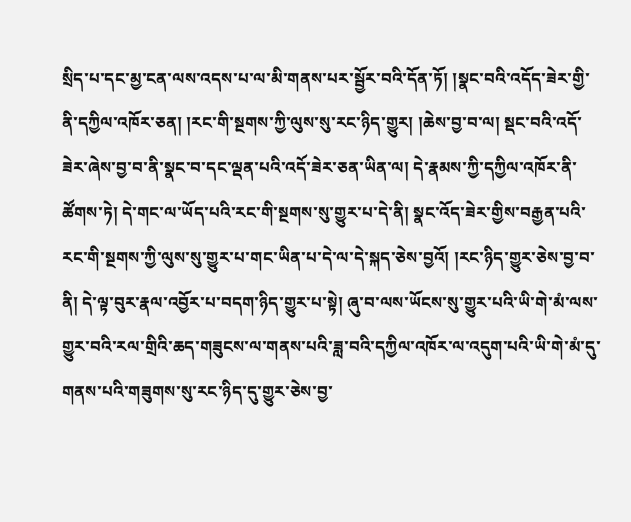སྲིད་པ་དང་མྱ་ངན་ལས་འདས་པ་ལ་མི་གནས་པར་སྦྱོར་བའི་དོན་ཏོ། །སྣང་བའི་འདོད་ཟེར་གྱི་ནི་དཀྱིལ་འཁོར་ཅན། །རང་གི་སྔགས་ཀྱི་ལུས་སུ་རང་ཉིད་གྱུར། །ཆེས་བྱ་བ་ལ། སྡང་བའི་འདོ་ཟེར་ཞེས་བྱ་བ་ནི་སྣང་བ་དང་ལྡན་པའི་འདོ་ཟེར་ཅན་ཡིན་ལ། དེ་རྣམས་ཀྱི་དཀྱིལ་འཁོར་ནི་ཚོགས་ཏེ། དེ་གང་ལ་ཡོད་པའི་རང་གི་སྔགས་སུ་གྱུར་པ་དེ་ནི། སྣང་འོད་ཟེར་གྱིས་བརྒྱན་པའི་རང་གི་སྔགས་ཀྱི་ལུས་སུ་གྱུར་པ་གང་ཡིན་པ་དེ་ལ་དེ་སྐད་ཅེས་བྱའོ། །རང་ཉིད་གྱུར་ཅེས་བྱ་བ་ནི། དེ་ལྟ་བུར་རྣལ་འབྱོར་པ་བདག་ཉིད་གྱུར་པ་སྟེ། ཞུ་བ་ལས་ཡོངས་སུ་གྱུར་པའི་ཡི་གེ་མཾ་ལས་གྱུར་བའི་རལ་གྲིའི་ཆད་གཟུངས་ལ་གནས་པའི་ཟླ་བའི་དཀྱིལ་འཁོར་ལ་འདུག་པའི་ཡི་གེ་མཾ་དུ་གནས་པའི་གཟུགས་སུ་རང་ཉིད་དུ་གྱུར་ཅེས་བྱ་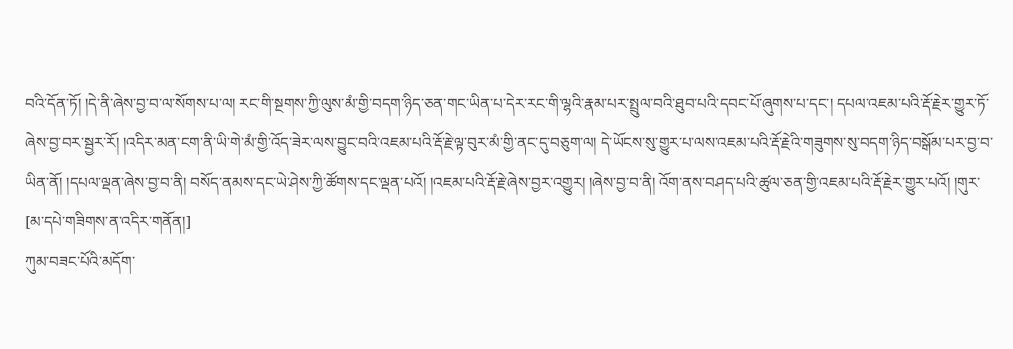བའི་དོན་ཏོ། །དེ་ནི་ཞེས་བྱ་བ་ལ་སོགས་པ་ལ། རང་གི་སྔགས་ཀྱི་ལུས་མཾ་གྱི་བདག་ཉིད་ཅན་གང་ཡིན་པ་དེར་རང་གི་ལྷའི་རྣམ་པར་སྤྲུལ་བའི་ཐུབ་པའི་དབང་པོ་ཞུགས་པ་དང་། དཔལ་འཇམ་པའི་རྡོ་རྗེར་གྱུར་ཏོ་ཞེས་བྱ་བར་སྦྱར་རོ། །འདིར་མན་ངག་ནི་ཡི་གེ་མཾ་གྱི་འོད་ཟེར་ལས་བྱུང་བའི་འཇམ་པའི་རྡོ་རྗེ་ལྟ་བུར་མཾ་གྱི་ནང་དུ་བཅུག་ལ། དེ་ཡོངས་སུ་གྱུར་པ་ལས་འཇམ་པའི་རྡོ་རྗེའི་གཟུགས་སུ་བདག་ཉིད་བསྒོམ་པར་བྱ་བ་ཡིན་ནོ། །དཔལ་ལྡན་ཞེས་བྱ་བ་ནི། བསོད་ནམས་དང་ཡེ་ཤེས་ཀྱི་ཚོགས་དང་ལྡན་པའོ། །འཇམ་པའི་རྡོ་རྗེ་ཞེས་བྱར་འགྱུར། །ཞེས་བྱ་བ་ནི། འོག་ནས་བཤད་པའི་ཚུལ་ཅན་གྱི་འཇམ་པའི་རྡོ་རྗེར་གྱུར་པའོ། །གུར་
[མ་དཔེ་གཟིགས་ན་འདིར་གནོན།]
ཀུམ་བཟང་པོའི་མདོག་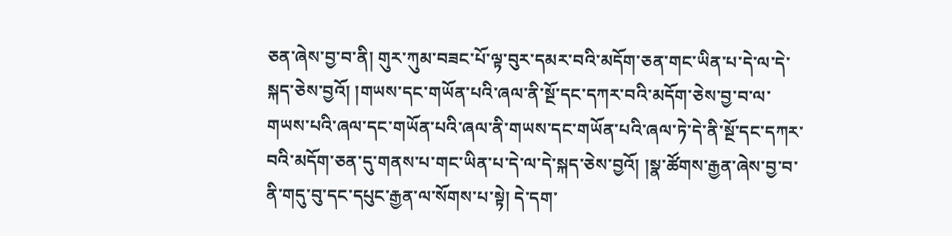ཅན་ཞེས་བྱ་བ་ནི། གུར་ཀུམ་བཟང་པོ་ལྟ་བུར་དམར་བའི་མདོག་ཅན་གང་ཡིན་པ་དེ་ལ་དེ་སྐད་ཅེས་བྱའོ། །གཡས་དང་གཡོན་པའི་ཞལ་ནི་སྔོ་དང་དཀར་བའི་མདོག་ཅེས་བྱ་བ་ལ་གཡས་པའི་ཞལ་དང་གཡོན་པའི་ཞལ་ནི་གཡས་དང་གཡོན་པའི་ཞལ་ཏེ་དེ་ནི་སྔོ་དང་དཀར་བའི་མདོག་ཅན་དུ་གནས་པ་གང་ཡིན་པ་དེ་ལ་དེ་སྐད་ཅེས་བྱའོ། །སྣ་ཚོགས་རྒྱན་ཞེས་བྱ་བ་ནི་གདུ་བུ་དང་དཔུང་རྒྱན་ལ་སོགས་པ་སྟེ། དེ་དག་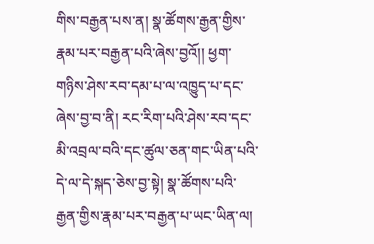གིས་བརྒྱན་པས་ན། སྣ་ཚོགས་རྒྱན་གྱིས་རྣམ་པར་བརྒྱན་པའི་ཞེས་བྱའོ།། ཕྱག་གཉིས་ཤེས་རབ་དམ་པ་ལ་འཁྱུད་པ་དང་ཞེས་བྱ་བ་ནི། རང་རིག་པའི་ཤེས་རབ་དང་མི་འབྲལ་བའི་དང་ཚུལ་ཅན་གང་ཡིན་པའི་དེ་ལ་དེ་སྐད་ཅེས་བྱ་སྟེ། སྣ་ཚོགས་པའི་རྒྱན་གྱིས་རྣམ་པར་བརྒྱན་པ་ཡང་ཡིན་ལ།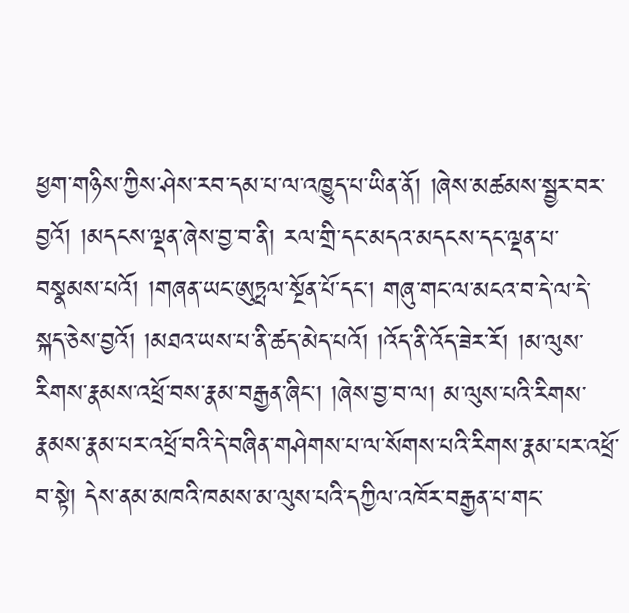ཕྱག་གཉིས་ཀྱིས་ཤེས་རབ་དམ་པ་ལ་འཁྱུད་པ་ཡིན་ནོ། །ཞེས་མཚམས་སྦྱར་བར་བྱའོ། །མདངས་ལྡན་ཞེས་བྱ་བ་ནི། རལ་གྲི་དང་མདའ་མདངས་དང་ལྡན་པ་བསྣམས་པའོ། །གཞན་ཡང་ཨུཏྤལ་སྔོན་པོ་དང་། གཞུ་གང་ལ་མངའ་བ་དེ་ལ་དེ་སྐད་ཅེས་བྱའོ། །མཐའ་ཡས་པ་ནི་ཚད་མེད་པའོ། །འོད་ནི་འོད་ཟེར་རོ། །མ་ལུས་རིགས་རྣམས་འཕྲོ་བས་རྣམ་བརྒྱན་ཞིང་། །ཞེས་བྱ་བ་ལ། མ་ལུས་པའི་རིགས་རྣམས་རྣམ་པར་འཕྲོ་བའི་དེ་བཞིན་གཤེགས་པ་ལ་སོགས་པའི་རིགས་རྣམ་པར་འཕྲོ་བ་སྟེ། དེས་ནམ་མཁའི་ཁམས་མ་ལུས་པའི་དཀྱིལ་འཁོར་བརྒྱན་པ་གང་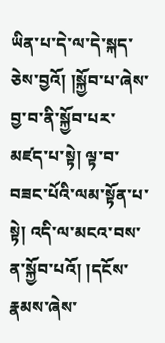ཡིན་པ་དེ་ལ་དེ་སྐད་ཅེས་བྱའོ། །སྐྱོབ་པ་ཞེས་བྱ་བ་ནི་སྐྱོབ་པར་མཛད་པ་སྟེ། ལྟ་བ་བཟང་པོའི་ལམ་སྟོན་པ་སྟེ། འདི་ལ་མངའ་བས་ན་སྐྱོབ་པའོ། །དངོས་རྣམས་ཞེས་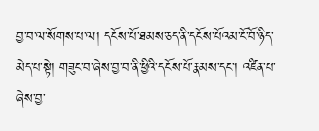བྱ་བ་ལ་སོགས་པ་ལ། དངོས་པོ་ཐམས་ཅད་ནི་དངོས་པོའམ་ངོ་བོ་ཉིད་མེད་པ་སྟེ། གཟུང་བ་ཞེས་བྱ་བ་ནི་ཕྱིའི་དངོས་པོ་རྣམས་དང་། འཛིན་པ་ཞེས་བྱ་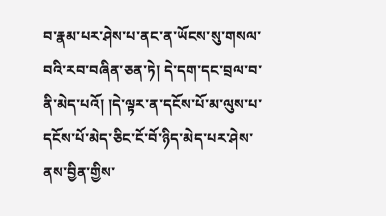བ་རྣམ་པར་ཤེས་པ་ནང་ན་ཡོངས་སུ་གསལ་བའི་རབ་བཞིན་ཅན་ཏེ། དེ་དག་དང་བྲལ་བ་ནི་མེད་པའོ། །དེ་ལྟར་ན་དངོས་པོ་མ་ལུས་པ་དངོས་པོ་མེད་ཅིང་ངོ་བོ་ཉིད་མེད་པར་ཤེས་ནས་བྱིན་གྱིས་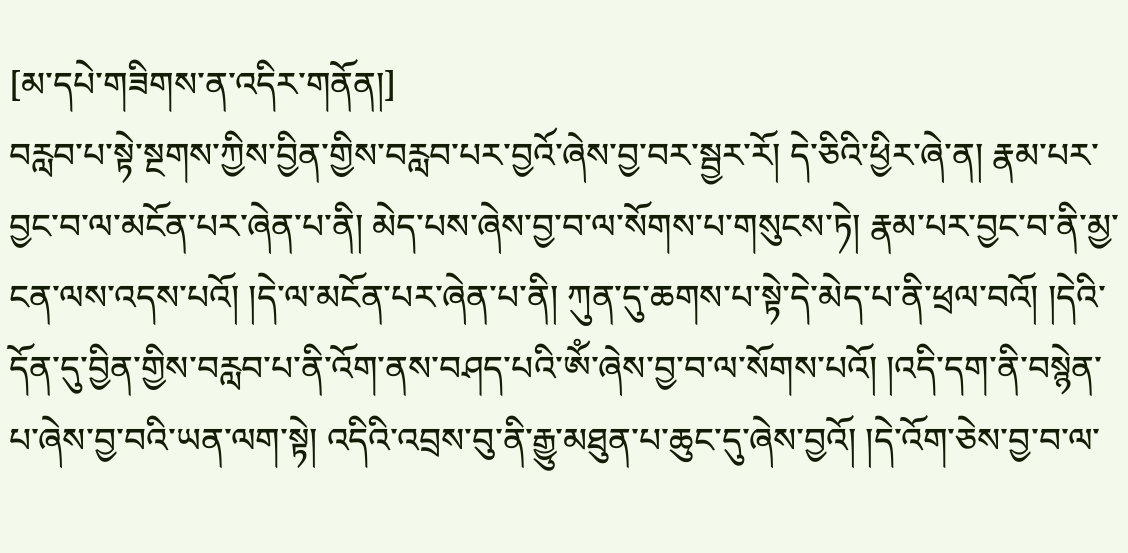[མ་དཔེ་གཟིགས་ན་འདིར་གནོན།]
བརླབ་པ་སྟེ་སྔགས་ཀྱིས་བྱིན་གྱིས་བརླབ་པར་བྱའོ་ཞེས་བྱ་བར་སྦྱར་རོ། དེ་ཅིའི་ཕྱིར་ཞེ་ན། རྣམ་པར་བྱང་བ་ལ་མངོན་པར་ཞེན་པ་ནི། མེད་པས་ཞེས་བྱ་བ་ལ་སོགས་པ་གསུངས་ཏེ། རྣམ་པར་བྱང་བ་ནི་མྱ་ངན་ལས་འདས་པའོ། །དེ་ལ་མངོན་པར་ཞེན་པ་ནི། ཀུན་དུ་ཆགས་པ་སྟེ་དེ་མེད་པ་ནི་ཕྲལ་བའོ། །དེའི་དོན་དུ་བྱིན་གྱིས་བརླབ་པ་ནི་འོག་ནས་བཤད་པའི་ཨོཾ་ཞེས་བྱ་བ་ལ་སོགས་པའོ། །འདི་དག་ནི་བསྙེན་པ་ཞེས་བྱ་བའི་ཡན་ལག་སྟེ། འདིའི་འབྲས་བུ་ནི་རྒྱུ་མཐུན་པ་ཆུང་དུ་ཞེས་བྱའོ། །དེ་འོག་ཅེས་བྱ་བ་ལ་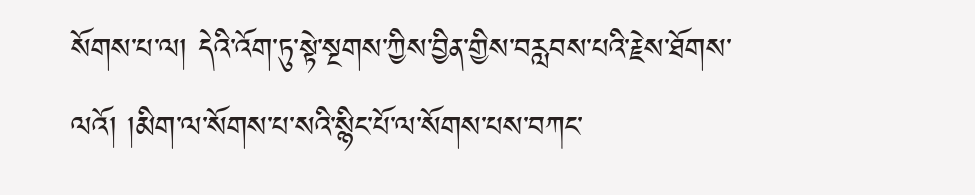སོགས་པ་ལ། དེའི་འོག་ཏུ་སྟེ་སྔགས་ཀྱིས་བྱིན་གྱིས་བརླབས་པའི་རྗེས་ཐོགས་ལའོ། །མིག་ལ་སོགས་པ་སའི་སྙིང་པོ་ལ་སོགས་པས་བཀང་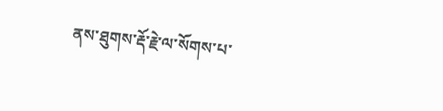ནས་ཐུགས་རྡོ་རྗེ་ལ་སོགས་པ་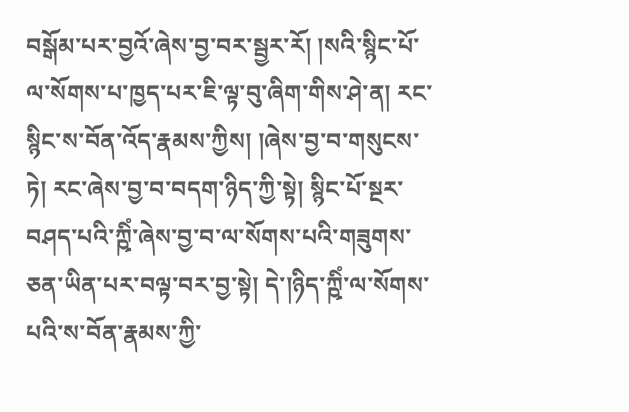བསྒོམ་པར་བྱའོ་ཞེས་བྱ་བར་སྦྱར་རོ། །སའི་སྙིང་པོ་ལ་སོགས་པ་ཁྱད་པར་ཇི་ལྟ་བུ་ཞིག་གིས་ཤེ་ན། རང་སྙིང་ས་བོན་འོད་རྣམས་ཀྱིས། །ཞེས་བྱ་བ་གསུངས་ཏེ། རང་ཞེས་བྱ་བ་བདག་ཉིད་ཀྱི་སྟེ། སྙིང་པོ་སྔར་བཤད་པའི་ཀྵིཾ་ཞེས་བྱ་བ་ལ་སོགས་པའི་གཟུགས་ཅན་ཡིན་པར་བལྟ་བར་བྱ་སྟེ། དེ་།ཉིད་ཀྵིཾ་ལ་སོགས་པའི་ས་བོན་རྣམས་ཀྱི་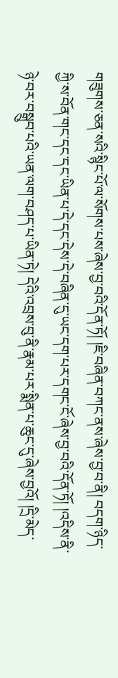གཟུགས་ཅན་སའི་སྙིང་པོ་ལ་སོགས་པས་ཞེས་བྱ་བའི་དོན་ཏོ། །ཇི་བཞིན་བཀང་ནས་ཞེས་བྱ་བ་ནི། བདག་ཉིད་ཀྱི་ས་བོན་གང་དང་དང་ཡིན་པ་དེ་དང་དེས་དེ་བཞིན་དུ་ཡང་དག་པར་དགང་ངོ་ཞེས་བྱ་བའི་དོན་ཏོ། །འདིས་ནི་ཉེ་བར་བསྒྲུབ་པའི་ཡན་ལག་བཤད་པ་ཡིན་ཏེ། དེའི་འབྲས་བུ་ནི་རྣམ་པར་སྨིན་པ་ཆུང་དུ་ཞེས་བྱའོ། །དྲི་མེད་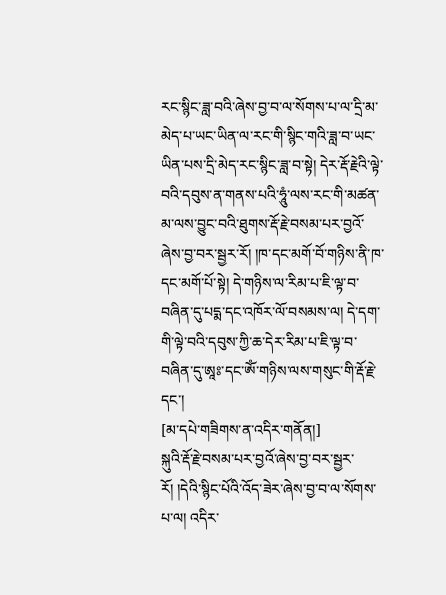རང་སྙིང་ཟླ་བའི་ཞེས་བྱ་བ་ལ་སོགས་པ་ལ་དྲི་མ་མེད་པ་ཡང་ཡིན་ལ་རང་གི་སྙིང་གའི་ཟླ་བ་ཡང་ཡིན་པས་དྲི་མེད་རང་སྙིང་ཟླ་བ་སྟེ། དེར་རྡོ་རྗེའི་ལྟེ་བའི་དབུས་ན་གནས་པའི་ཧཱུཾ་ལས་རང་གི་མཚན་མ་ལས་བྱུང་བའི་ཐུགས་རྡོ་རྗེ་བསམ་པར་བྱའོ་ཞེས་བྱ་བར་སྦྱར་རོ། །ཁ་དང་མགོ་བོ་གཉིས་ནི་ཁ་དང་མགོ་པོ་སྟེ། དེ་གཉིས་ལ་རིམ་པ་ཇི་ལྟ་བ་བཞིན་དུ་པདྨ་དང་འཁོར་ལོ་བསམས་ལ། དེ་དག་གི་ལྟེ་བའི་དབུས་ཀྱི་ཆ་དེར་རིམ་པ་ཇི་ལྟ་བ་བཞིན་དུ་ཨཱཿ་དང་ཨོཾ་གཉིས་ལས་གསུང་གི་རྡོ་རྗེ་དང་།
[མ་དཔེ་གཟིགས་ན་འདིར་གནོན།]
སྐུའི་རྡོ་རྗེ་བསམ་པར་བྱའོ་ཞེས་བྱ་བར་སྦྱར་རོ། །དེའི་སྙིང་པོའི་འོད་ཟེར་ཞེས་བྱ་བ་ལ་སོགས་པ་ལ། འདིར་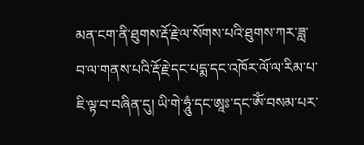མན་ངག་ནི་ཐུགས་རྡོ་རྗེ་ལ་སོགས་པའི་ཐུགས་ཀར་ཟླ་བ་ལ་གནས་པའི་རྡོ་རྗེ་དང་པདྨ་དང་འཁོར་ལོ་ལ་རིམ་པ་ཇི་ལྟ་བ་བཞིན་དུ། ཡི་གེ་ཧཱུཾ་དང་ཨཱཿ་དང་ཨོཾ་བསམ་པར་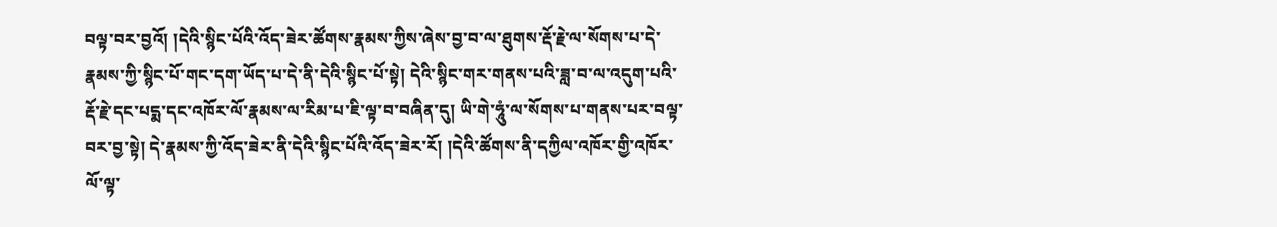བལྟ་བར་བྱའོ། །དེའི་སྙིང་པོའི་འོད་ཟེར་ཚོགས་རྣམས་ཀྱིས་ཞེས་བྱ་བ་ལ་ཐུགས་རྡོ་རྗེ་ལ་སོགས་པ་དེ་རྣམས་ཀྱི་སྙིང་པོ་གང་དག་ཡོད་པ་དེ་ནི་དེའི་སྙིང་པོ་སྟེ། དེའི་སྙིང་གར་གནས་པའི་ཟླ་བ་ལ་འདུག་པའི་རྡོ་རྗེ་དང་པདྨ་དང་འཁོར་ལོ་རྣམས་ལ་རིམ་པ་ཇི་ལྟ་བ་བཞིན་དུ། ཡི་གེ་ཧཱུཾ་ལ་སོགས་པ་གནས་པར་བལྟ་བར་བྱ་སྟེ། དེ་རྣམས་ཀྱི་འོད་ཟེར་ནི་དེའི་སྙིང་པོའི་འོད་ཟེར་རོ། །དེའི་ཚོགས་ནི་དཀྱིལ་འཁོར་གྱི་འཁོར་ལོ་ལྟ་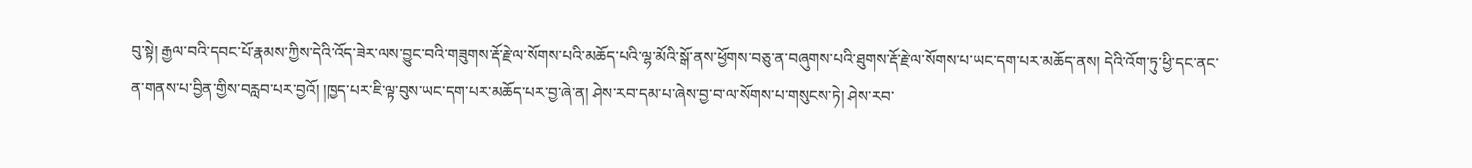བུ་སྟེ། རྒྱལ་བའི་དབང་པོ་རྣམས་ཀྱིས་དེའི་འོད་ཟེར་ལས་བྱུང་བའི་གཟུགས་རྡོ་རྗེ་ལ་སོགས་པའི་མཆོད་པའི་ལྷ་མོའི་སྒོ་ནས་ཕྱོགས་བཅུ་ན་བཞུགས་པའི་ཐུགས་རྡོ་རྗེ་ལ་སོགས་པ་ཡང་དག་པར་མཆོད་ནས། དེའི་འོག་ཏུ་ཕྱི་དང་ནང་ན་གནས་པ་བྱིན་གྱིས་བརླབ་པར་བྱའོ། །ཁྱད་པར་ཇི་ལྟ་བུས་ཡང་དག་པར་མཆོད་པར་བྱ་ཞེ་ན། ཤེས་རབ་དམ་པ་ཞེས་བྱ་བ་ལ་སོགས་པ་གསུངས་ཏེ། ཤེས་རབ་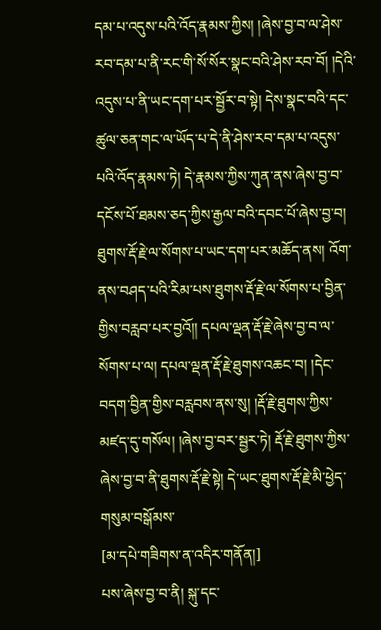དམ་པ་འདུས་པའི་འོད་རྣམས་ཀྱིས། །ཞེས་བྱ་བ་ལ་ཤེས་རབ་དམ་པ་ནི་རང་གི་སོ་སོར་སྣང་བའི་ཤེས་རབ་བོ། །དེའི་འདུས་པ་ནི་ཡང་དག་པར་སྦྱོར་བ་སྟེ། དེས་སྣང་བའི་དང་ཚུལ་ཅན་གང་ལ་ཡོད་པ་དེ་ནི་ཤེས་རབ་དམ་པ་འདུས་པའི་འོད་རྣམས་ཏེ། དེ་རྣམས་ཀྱིས་ཀུན་ནས་ཞེས་བྱ་བ་དངོས་པོ་ཐམས་ཅད་ཀྱིས་རྒྱལ་བའི་དབང་པོ་ཞེས་བྱ་བ། ཐུགས་རྡོ་རྗེ་ལ་སོགས་པ་ཡང་དག་པར་མཆོད་ནས། འོག་ནས་བཤད་པའི་རིམ་པས་ཐུགས་རྡོ་རྗེ་ལ་སོགས་པ་བྱིན་གྱིས་བརླབ་པར་བྱའོ།། དཔལ་ལྡན་རྡོ་རྗེ་ཞེས་བྱ་བ་ལ་སོགས་པ་ལ། དཔལ་ལྡན་རྡོ་རྗེ་ཐུགས་འཆང་བ། །དེང་བདག་བྱིན་གྱིས་བརླབས་ནས་སུ། །རྡོ་རྗེ་ཐུགས་ཀྱིས་མཛད་དུ་གསོལ། །ཞེས་བྱ་བར་སྦྱར་ཏེ། རྡོ་རྗེ་ཐུགས་ཀྱིས་ཞེས་བྱ་བ་ནི་ཐུགས་རྡོ་རྗེ་སྟེ། དེ་ཡང་ཐུགས་རྡོ་རྗེ་མི་ཕྱེད་གསུམ་བསྒོམས་
[མ་དཔེ་གཟིགས་ན་འདིར་གནོན།]
པས་ཞེས་བྱ་བ་ནི། སྐུ་དང་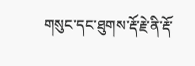གསུང་དང་ཐུགས་རྡོ་རྗེ་ནི་རྡོ་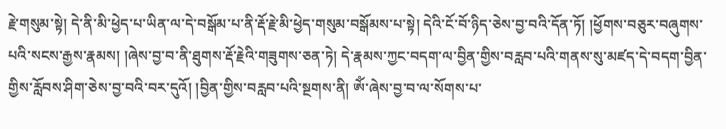རྗེ་གསུམ་སྟེ། དེ་ནི་མི་ཕྱེད་པ་ཡིན་ལ་དེ་བསྒོམ་པ་ནི་རྡོ་རྗེ་མི་ཕྱེད་གསུམ་བསྒོམས་པ་སྟེ། དེའི་ངོ་བོ་ཉིད་ཅེས་བྱ་བའི་དོན་ཏོ། །ཕྱོགས་བཅུར་བཞུགས་པའི་སངས་རྒྱས་རྣམས། །ཞེས་བྱ་བ་ནི་ཐུགས་རྡོ་རྗེའི་གཟུགས་ཅན་ཏེ། དེ་རྣམས་ཀྱང་བདག་ལ་བྱིན་གྱིས་བརླབ་པའི་གནས་སུ་མཛད་དེ་བདག་བྱིན་གྱིས་རློབས་ཤིག་ཅེས་བྱ་བའི་བར་དུའོ། །བྱིན་གྱིས་བརླབ་པའི་སྔགས་ནི། ཨོཾ་ཞེས་བྱ་བ་ལ་སོགས་པ་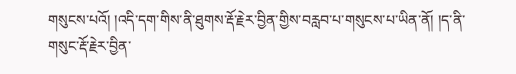གསུངས་པའོ། །འདི་དག་གིས་ནི་ཐུགས་རྡོ་རྗེར་བྱིན་གྱིས་བརླབ་པ་གསུངས་པ་ཡིན་ནོ། །ད་ནི་གསུང་རྡོ་རྗེར་བྱིན་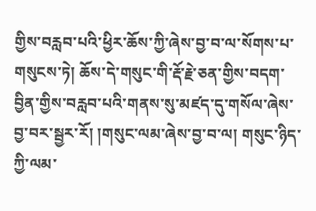གྱིས་བརླབ་པའི་ཕྱིར་ཆོས་ཀྱི་ཞེས་བྱ་བ་ལ་སོགས་པ་གསུངས་ཏེ། ཆོས་དེ་གསུང་གི་རྡོ་རྗེ་ཅན་གྱིས་བདག་བྱིན་གྱིས་བརླབ་པའི་གནས་སུ་མཛད་དུ་གསོལ་ཞེས་བྱ་བར་སྦྱར་རོ། །གསུང་ལམ་ཞེས་བྱ་བ་ལ། གསུང་ཉིད་ཀྱི་ལམ་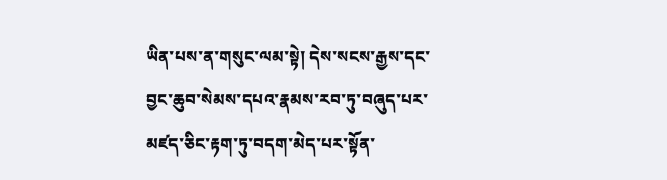ཡིན་པས་ན་གསུང་ལམ་སྟེ། དེས་སངས་རྒྱས་དང་བྱང་ཆུབ་སེམས་དཔའ་རྣམས་རབ་ཏུ་བཞུད་པར་མཛད་ཅིང་རྟག་ཏུ་བདག་མེད་པར་སྟོན་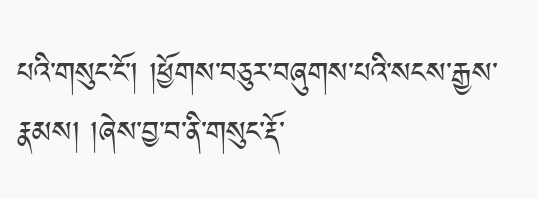པའི་གསུང་ངོ་། །ཕྱོགས་བཅུར་བཞུགས་པའི་སངས་རྒྱས་རྣམས། །ཞེས་བྱ་བ་ནི་གསུང་རྡོ་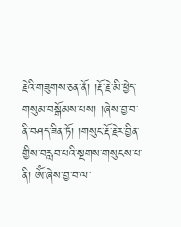རྗེའི་གཟུགས་ཅན་ནོ། །རྡོ་རྗེ་མི་ཕྱེད་གསུམ་བསྒོམས་པས། །ཞེས་བྱ་བ་ནི་བཤད་ཟིན་ཏོ། །གསུང་རྡོ་རྗེར་བྱིན་གྱིས་བརླབ་པའི་སྔགས་གསུངས་པ་ནི། ཨོཾ་ཞེས་བྱ་བ་ལ་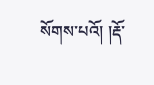སོགས་པའོ། །རྡོ་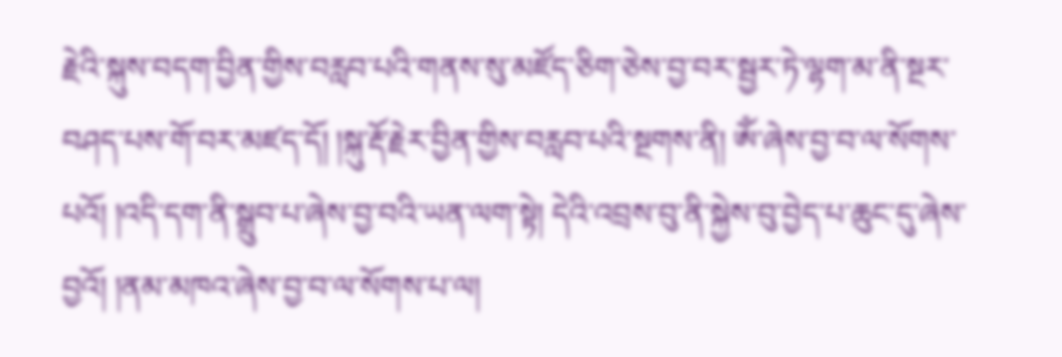རྗེའི་སྐུས་བདག་བྱིན་གྱིས་བརླབ་པའི་གནས་སུ་མཛོད་ཅིག་ཅེས་བྱ་བར་སྦྱར་ཏེ་ལྷག་མ་ནི་སྔར་བཤད་པས་གོ་བར་མཛད་དོ། །སྐུ་རྡོ་རྗེར་བྱིན་གྱིས་བརླབ་པའི་སྔགས་ནི། ཨོཾ་ཞེས་བྱ་བ་ལ་སོགས་པའོ། །འདི་དག་ནི་སྒྲུབ་པ་ཞེས་བྱ་བའི་ཡན་ལག་སྟེ། དེའི་འབྲས་བུ་ནི་སྐྱེས་བུ་བྱེད་པ་ཆུང་དུ་ཞེས་བྱའོ། །ནམ་མཁའ་ཞེས་བྱ་བ་ལ་སོགས་པ་ལ།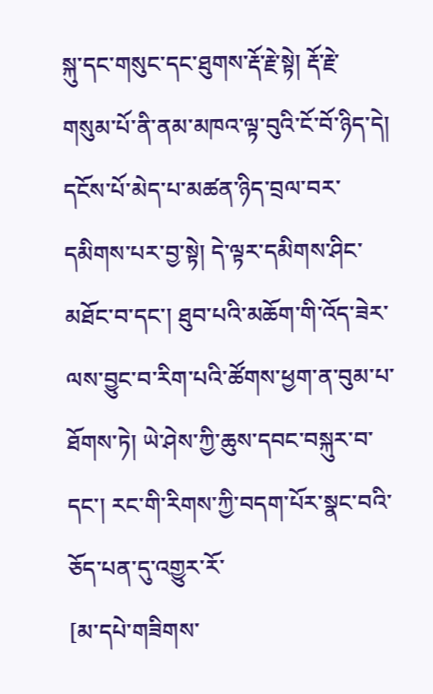སྐུ་དང་གསུང་དང་ཐུགས་རྡོ་རྗེ་སྟེ། རྡོ་རྗེ་གསུམ་པོ་ནི་ནམ་མཁའ་ལྟ་བུའི་ངོ་བོ་ཉིད་དེ། དངོས་པོ་མེད་པ་མཚན་ཉིད་བྲལ་བར་དམིགས་པར་བྱ་སྟེ། དེ་ལྟར་དམིགས་ཤིང་མཐོང་བ་དང་། ཐུབ་པའི་མཆོག་གི་འོད་ཟེར་ལས་བྱུང་བ་རིག་པའི་ཚོགས་ཕྱག་ན་བུམ་པ་ཐོགས་ཏེ། ཡེ་ཤེས་ཀྱི་ཆུས་དབང་བསྐུར་བ་དང་། རང་གི་རིགས་ཀྱི་བདག་པོར་སྣང་བའི་ཅོད་པན་དུ་འགྱུར་རོ་
[མ་དཔེ་གཟིགས་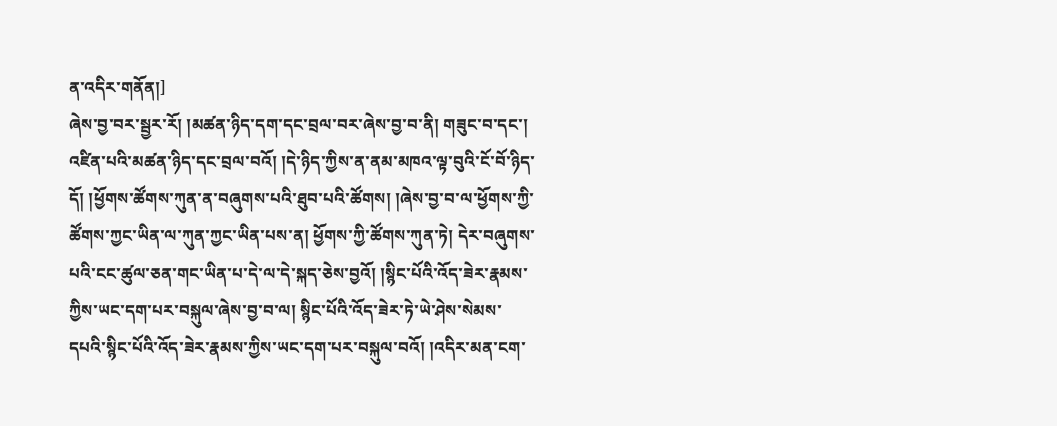ན་འདིར་གནོན།]
ཞེས་བྱ་བར་སྦྱར་རོ། །མཚན་ཉིད་དག་དང་བྲལ་བར་ཞེས་བྱ་བ་ནི། གཟུང་བ་དང་། འཛིན་པའི་མཚན་ཉིད་དང་བྲལ་བའོ། །དེ་ཉིད་ཀྱིས་ན་ནམ་མཁའ་ལྟ་བུའི་ངོ་བོ་ཉིད་དོ། །ཕྱོགས་ཚོགས་ཀུན་ན་བཞུགས་པའི་ཐུབ་པའི་ཚོགས། །ཞེས་བྱ་བ་ལ་ཕྱོགས་ཀྱི་ཚོགས་ཀྱང་ཡིན་ལ་ཀུན་ཀྱང་ཡིན་པས་ན། ཕྱོགས་ཀྱི་ཚོགས་ཀུན་ཏེ། དེར་བཞུགས་པའི་ངང་ཚུལ་ཅན་གང་ཡིན་པ་དེ་ལ་དེ་སྐད་ཅེས་བྱའོ། །སྙིང་པོའི་འོད་ཟེར་རྣམས་ཀྱིས་ཡང་དག་པར་བསྐུལ་ཞེས་བྱ་བ་ལ། སྙིང་པོའི་འོད་ཟེར་ཏེ་ཡེ་ཤེས་སེམས་དཔའི་སྙིང་པོའི་འོད་ཟེར་རྣམས་ཀྱིས་ཡང་དག་པར་བསྐུལ་བའོ། །འདིར་མན་ངག་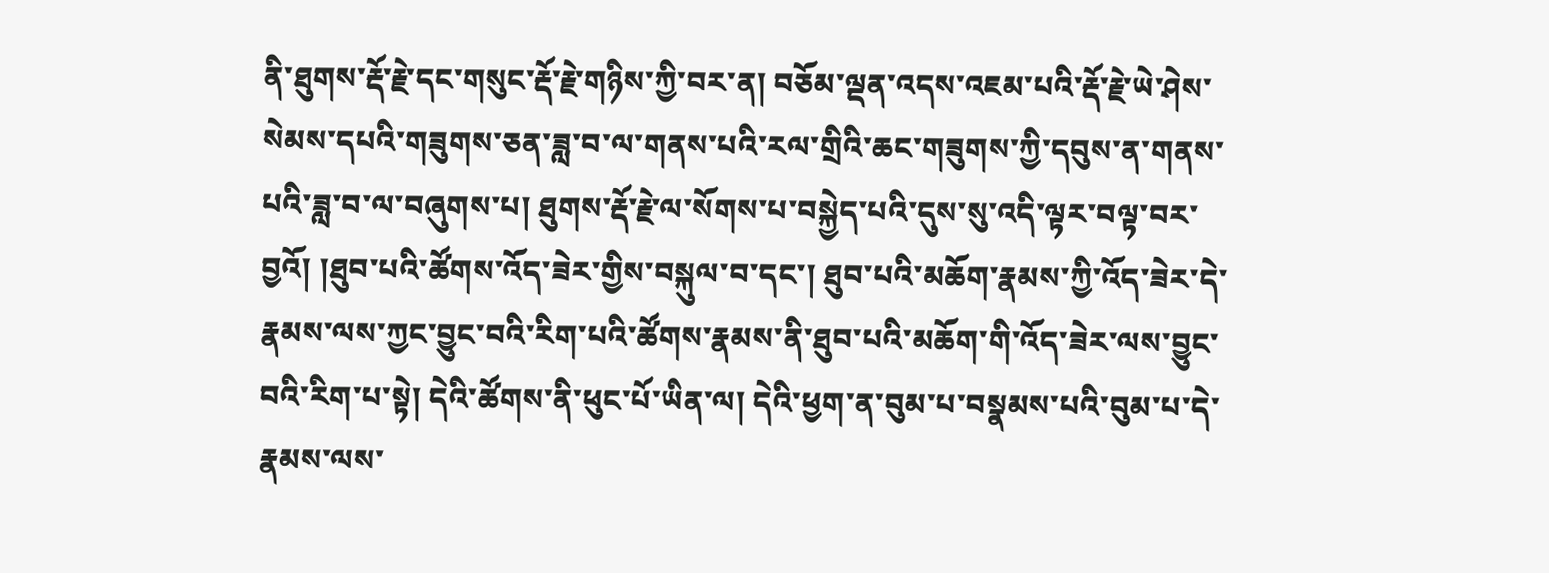ནི་ཐུགས་རྡོ་རྗེ་དང་གསུང་རྡོ་རྗེ་གཉིས་ཀྱི་བར་ན། བཅོམ་ལྡན་འདས་འཇམ་པའི་རྡོ་རྗེ་ཡེ་ཤེས་སེམས་དཔའི་གཟུགས་ཅན་ཟླ་བ་ལ་གནས་པའི་རལ་གྲིའི་ཆང་གཟུགས་ཀྱི་དབུས་ན་གནས་པའི་ཟླ་བ་ལ་བཞུགས་པ། ཐུགས་རྡོ་རྗེ་ལ་སོགས་པ་བསྐྱེད་པའི་དུས་སུ་འདི་ལྟར་བལྟ་བར་བྱའོ། །ཐུབ་པའི་ཚོགས་འོད་ཟེར་གྱིས་བསྐུལ་བ་དང་། ཐུབ་པའི་མཆོག་རྣམས་ཀྱི་འོད་ཟེར་དེ་རྣམས་ལས་ཀྱང་བྱུང་བའི་རིག་པའི་ཚོགས་རྣམས་ནི་ཐུབ་པའི་མཆོག་གི་འོད་ཟེར་ལས་བྱུང་བའི་རིག་པ་སྟེ། དེའི་ཚོགས་ནི་ཕུང་པོ་ཡིན་ལ། དེའི་ཕྱག་ན་བུམ་པ་བསྣམས་པའི་བུམ་པ་དེ་རྣམས་ལས་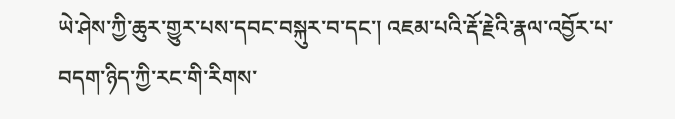ཡེ་ཤེས་ཀྱི་ཆུར་གྱུར་པས་དབང་བསྐུར་བ་དང་། འཇམ་པའི་རྡོ་རྗེའི་རྣལ་འབྱོར་པ་བདག་ཉིད་ཀྱི་རང་གི་རིགས་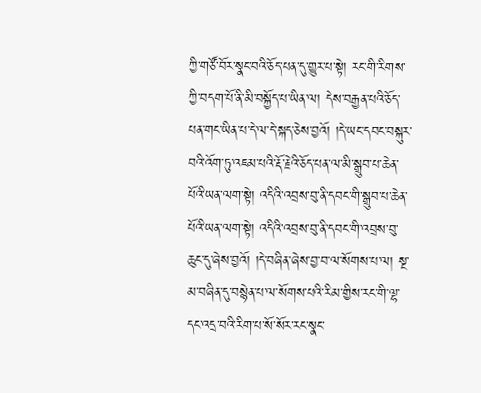ཀྱི་གཙོ་བོར་སྣང་བའི་ཅོད་པན་དུ་གྱུར་པ་སྟེ། རང་གི་རིགས་ཀྱི་བདག་པོ་ནི་མི་བསྐྱོད་པ་ཡིན་ལ། དེས་བརྒྱན་པའི་ཅོད་པན་གང་ཡིན་པ་དེ་ལ་དེ་སྐད་ཅེས་བྱའོ། །དེ་ཡང་དབང་བསྐུར་བའི་འོག་ཏུ་འཇམ་པའི་རྡོ་རྗེའི་ཅོད་པན་ལ་མི་སྒྲུབ་པ་ཆེན་པོའི་ཡན་ལག་སྟེ། འདིའི་འབྲས་བུ་ནི་དབང་གི་སྒྲུབ་པ་ཆེན་པོའི་ཡན་ལག་སྟེ། འདིའི་འབྲས་བུ་ནི་དབང་གི་འབྲས་བུ་ཆུང་དུ་ཞེས་བྱའོ། །དེ་བཞིན་ཞེས་བྱ་བ་ལ་སོགས་པ་ལ། སྔ་མ་བཞིན་དུ་བསྙེན་པ་ལ་སོགས་པའི་རིམ་གྱིས་རང་གི་ལྷ་དང་འདྲ་བའི་རིག་པ་སོ་སོར་རང་སྣང་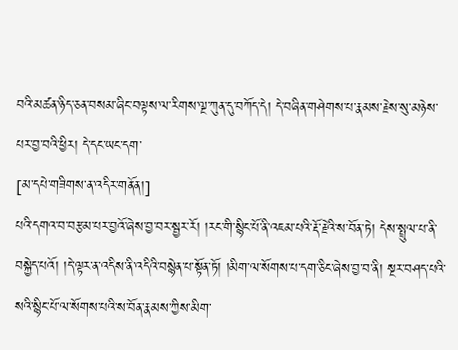བའི་མཚན་ཉིད་ཅན་བསམ་ཞིང་བལྟས་ལ་རིགས་ལྔ་ཀུན་དུ་བཀོད་དེ། དེ་བཞིན་གཤེགས་པ་རྣམས་རྗེས་སུ་མཉེས་པར་བྱ་བའི་ཕྱིར། དེ་དང་ཡང་དག་
[མ་དཔེ་གཟིགས་ན་འདིར་གནོན།]
པའི་དགའ་བ་བརྩམ་པར་བྱའོ་ཞེས་བྱ་བར་སྦྱར་རོ། །རང་གི་སྙིང་པོ་ནི་འཇམ་པའི་རྡོ་རྗེའི་ས་བོན་ཏེ། དེས་སྤྲུལ་པ་ནི་བསྐྱེད་པའོ། །དེ་ལྟར་ན་འདིས་ནི་འདིའི་བསྙེན་པ་སྟོན་ཏོ། །མིག་ལ་སོགས་པ་དག་ཅིང་ཞེས་བྱ་བ་ནི། སྔར་བཤད་པའི་སའི་སྙིང་པོ་ལ་སོགས་པའི་ས་བོན་རྣམས་ཀྱིས་མིག་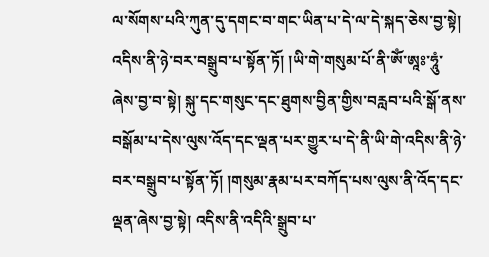ལ་སོགས་པའི་ཀུན་དུ་དགང་བ་གང་ཡིན་པ་དེ་ལ་དེ་སྐད་ཅེས་བྱ་སྟེ། འདིས་ནི་ཉེ་བར་བསྒྲུབ་པ་སྟོན་ཏོ། །ཡི་གེ་གསུམ་པོ་ནི་ཨོཾ་ཨཱཿ་ཧཱུཾ་ཞེས་བྱ་བ་སྟེ། སྐུ་དང་གསུང་དང་ཐུགས་བྱིན་གྱིས་བརླབ་པའི་སྒོ་ནས་བསྒོམ་པ་དེས་ལུས་འོད་དང་ལྡན་པར་གྱུར་པ་དེ་ནི་ཡི་གེ་འདིས་ནི་ཉེ་བར་བསྒྲུབ་པ་སྟོན་ཏོ། །གསུམ་རྣམ་པར་བཀོད་པས་ལུས་ནི་འོད་དང་ལྡན་ཞེས་བྱ་སྟེ། འདིས་ནི་འདིའི་སྒྲུབ་པ་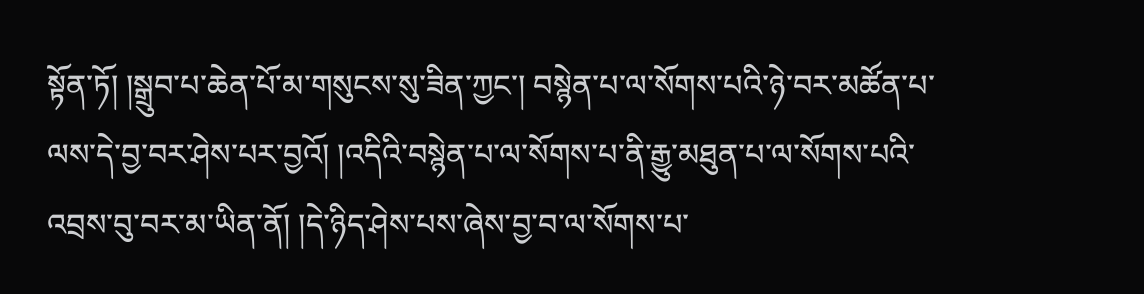སྟོན་ཏོ། །སྒྲུབ་པ་ཆེན་པོ་མ་གསུངས་སུ་ཟིན་ཀྱང་། བསྙེན་པ་ལ་སོགས་པའི་ཉེ་བར་མཚོན་པ་ལས་དེ་བྱ་བར་ཤེས་པར་བྱའོ། །འདིའི་བསྙེན་པ་ལ་སོགས་པ་ནི་རྒྱུ་མཐུན་པ་ལ་སོགས་པའི་འབྲས་བུ་བར་མ་ཡིན་ནོ། །དེ་ཉིད་ཤེས་པས་ཞེས་བྱ་བ་ལ་སོགས་པ་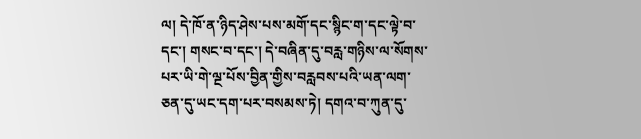ལ། དེ་ཁོ་ན་ཉིད་ཤེས་པས་མགོ་དང་སྙིང་ག་དང་ལྟེ་བ་དང་། གསང་བ་དང་། དེ་བཞིན་དུ་བརླ་གཉིས་ལ་སོགས་པར་ཡི་གེ་ལྔ་པོས་བྱིན་གྱིས་བརླབས་པའི་ཡན་ལག་ཅན་དུ་ཡང་དག་པར་བསམས་ཏེ། དགའ་བ་ཀུན་དུ་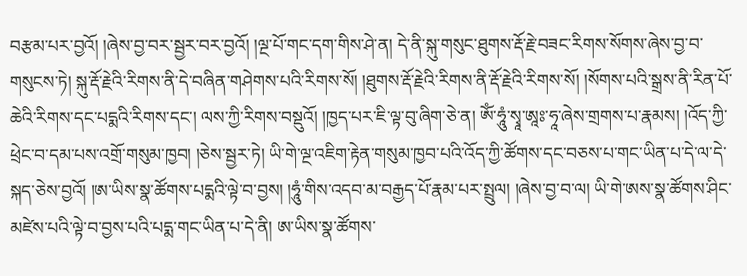བརྩམ་པར་བྱའོ། །ཞེས་བྱ་བར་སྦྱར་བར་བྱའོ། །ལྔ་པོ་གང་དག་གིས་ཤེ་ན། དེ་ནི་སྐུ་གསུང་ཐུགས་རྡོ་རྗེ་བཟང་རིགས་སོགས་ཞེས་བྱ་བ་གསུངས་ཏེ། སྐུ་རྡོ་རྗེའི་རིགས་ནི་དེ་བཞིན་གཤེགས་པའི་རིགས་སོ། །ཐུགས་རྡོ་རྗེའི་རིགས་ནི་རྡོ་རྗེའི་རིགས་སོ། །སོགས་པའི་སྒྲས་ནི་རིན་པོ་ཆེའི་རིགས་དང་པདྨའི་རིགས་དང་། ལས་ཀྱི་རིགས་བསྡུའོ། །ཁྱད་པར་ཇི་ལྟ་བུ་ཞིག་ཅེ་ན། ཨོཾ་ཧཱུཾ་སྭཱ་ཨཱཿ་ཧཱ་ཞེས་གྲགས་པ་རྣམས། །འོད་ཀྱི་ཕྲེང་བ་དམ་པས་འགྲོ་གསུམ་ཁྱབ། །ཅེས་སྦྱར་ཏེ། ཡི་གེ་ལྔ་འཇིག་རྟེན་གསུམ་ཁྱབ་པའི་འོད་ཀྱི་ཚོགས་དང་བཅས་པ་གང་ཡིན་པ་དེ་ལ་དེ་སྐད་ཅེས་བྱའོ། །ཨ་ཡིས་སྣ་ཚོགས་པདྨའི་ལྟེ་བ་བྱས། །ཧཱུཾ་གིས་འདབ་མ་བརྒྱད་པོ་རྣམ་པར་སྤྲུལ། །ཞེས་བྱ་བ་ལ། ཡི་གེ་ཨས་སྣ་ཚོགས་ཤིང་མཛེས་པའི་ལྟེ་བ་བྱས་པའི་པདྨ་གང་ཡིན་པ་དེ་ནི། ཨ་ཡིས་སྣ་ཚོགས་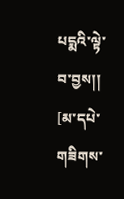པདྨའི་ལྟེ་བ་བྱས།།
[མ་དཔེ་གཟིགས་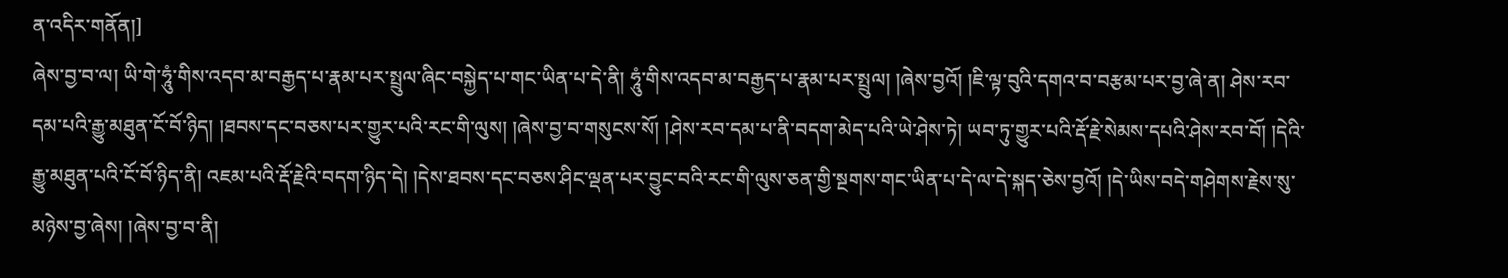ན་འདིར་གནོན།]
ཞེས་བྱ་བ་ལ། ཡི་གེ་ཧཱུཾ་གིས་འདབ་མ་བརྒྱད་པ་རྣམ་པར་སྤྲུལ་ཞིང་བསྐྱེད་པ་གང་ཡིན་པ་དེ་ནི། ཧཱུཾ་གིས་འདབ་མ་བརྒྱད་པ་རྣམ་པར་སྤྲུལ། །ཞེས་བྱའོ། །ཇི་ལྟ་བུའི་དགའ་བ་བརྩམ་པར་བྱ་ཞེ་ན། ཤེས་རབ་དམ་པའི་རྒྱུ་མཐུན་ངོ་བོ་ཉིད། །ཐབས་དང་བཅས་པར་གྱུར་པའི་རང་གི་ལུས། །ཞེས་བྱ་བ་གསུངས་སོ། །ཤེས་རབ་དམ་པ་ནི་བདག་མེད་པའི་ཡེ་ཤེས་ཏེ། ཡབ་ཏུ་གྱུར་པའི་རྡོ་རྗེ་སེམས་དཔའི་ཤེས་རབ་བོ། །དེའི་རྒྱུ་མཐུན་པའི་ངོ་བོ་ཉིད་ནི། འཇམ་པའི་རྡོ་རྗེའི་བདག་ཉིད་དེ། །དེས་ཐབས་དང་བཅས་ཤིང་ལྡན་པར་བྱུང་བའི་རང་གི་ལུས་ཅན་གྱི་སྔགས་གང་ཡིན་པ་དེ་ལ་དེ་སྐད་ཅེས་བྱའོ། །དེ་ཡིས་བདེ་གཤེགས་རྗེས་སུ་མཉེས་བྱ་ཞེས། །ཞེས་བྱ་བ་ནི།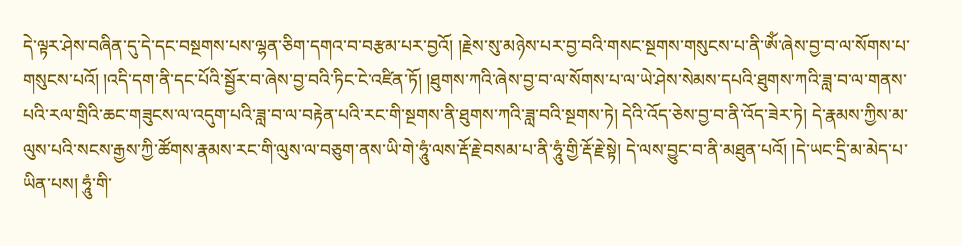དེ་ལྟར་ཤེས་བཞིན་དུ་དེ་དང་བསྔགས་པས་ལྷན་ཅིག་དགའ་བ་བརྩམ་པར་བྱའོ། །རྗེས་སུ་མཉེས་པར་བྱ་བའི་གསང་སྔགས་གསུངས་པ་ནི་ཨོཾ་ཞེས་བྱ་བ་ལ་སོགས་པ་གསུངས་པའོ། །འདི་དག་ནི་དང་པོའི་སྦྱོར་བ་ཞེས་བྱ་བའི་ཏིང་ངེ་འཛིན་ཏོ། །ཐུགས་ཀའི་ཞེས་བྱ་བ་ལ་སོགས་པ་ལ་ཡེ་ཤེས་སེམས་དཔའི་ཐུགས་ཀའི་ཟླ་བ་ལ་གནས་པའི་རལ་གྲིའི་ཆང་གཟུངས་ལ་འདུག་པའི་ཟླ་བ་ལ་བརྟེན་པའི་རང་གི་སྔགས་ནི་ཐུགས་ཀའི་ཟླ་བའི་སྔགས་ཏེ། དེའི་འོད་ཅེས་བྱ་བ་ནི་འོད་ཟེར་ཏེ། དེ་རྣམས་ཀྱིས་མ་ལུས་པའི་སངས་རྒྱས་ཀྱི་ཚོགས་རྣམས་རང་གི་ལུས་ལ་བཅུག་ནས་ཡི་གེ་ཧཱུཾ་ལས་རྡོ་རྗེ་བསམ་པ་ནི་ཧཱུཾ་གྱི་རྡོ་རྗེ་སྟེ། དེ་ལས་བྱུང་བ་ནི་མཐུན་པའོ། །དེ་ཡང་དྲི་མ་མེད་པ་ཡིན་པས། ཧཱུཾ་གི་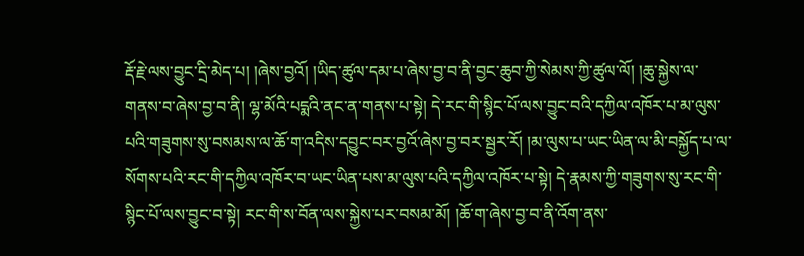རྡོ་རྗེ་ལས་བྱུང་དྲི་མེད་པ། །ཞེས་བྱའོ། །ཡིད་ཚུལ་དམ་པ་ཞེས་བྱ་བ་ནི་བྱང་ཆུབ་ཀྱི་སེམས་ཀྱི་ཚུལ་ལོ། །ཆུ་སྐྱེས་ལ་གནས་བ་ཞེས་བྱ་བ་ནི། ལྷ་མོའི་པདྨའི་ནང་ན་གནས་པ་སྟེ། དེ་རང་གི་སྙིང་པོ་ལས་བྱུང་བའི་དཀྱིལ་འཁོར་པ་མ་ལུས་པའི་གཟུགས་སུ་བསམས་ལ་ཆོ་ག་འདིས་དབྱུང་བར་བྱའོ་ཞེས་བྱ་བར་སྦྱར་རོ། །མ་ལུས་པ་ཡང་ཡིན་ལ་མི་བསྐྱོད་པ་ལ་སོགས་པའི་རང་གི་དཀྱིལ་འཁོར་བ་ཡང་ཡིན་པས་མ་ལུས་པའི་དཀྱིལ་འཁོར་པ་སྟེ། དེ་རྣམས་ཀྱི་གཟུགས་སུ་རང་གི་སྙིང་པོ་ལས་བྱུང་བ་སྟེ། རང་གི་ས་བོན་ལས་སྐྱེས་པར་བསམ་མོ། །ཆོ་ག་ཞེས་བྱ་བ་ནི་འོག་ནས་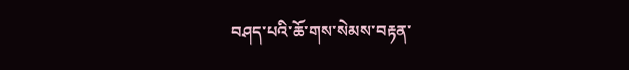བཤད་པའི་ཆོ་གས་སེམས་བརྟན་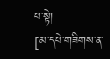པ་སྟེ།
[མ་དཔེ་གཟིགས་ན་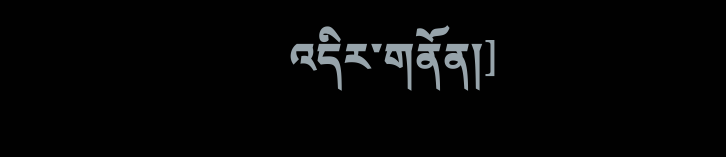འདིར་གནོན།]